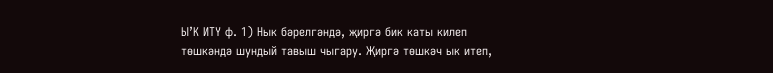Ы’К ИТҮ ф. 1) Нык бәрелгәндә, җиргә бик каты килеп төшкәндә шундый тавыш чыгару. Җиргә төшкәч ык итеп,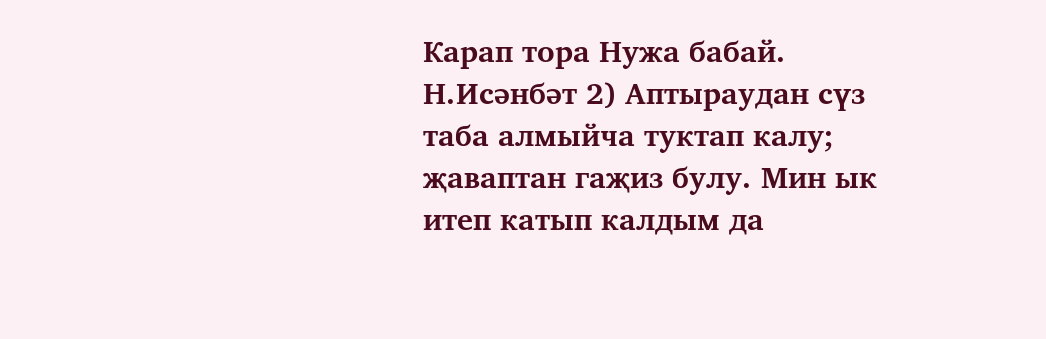Карап тора Нужа бабай. Н.Исәнбәт 2) Аптыраудан сүз таба алмыйча туктап калу; җаваптан гаҗиз булу. Мин ык итеп катып калдым да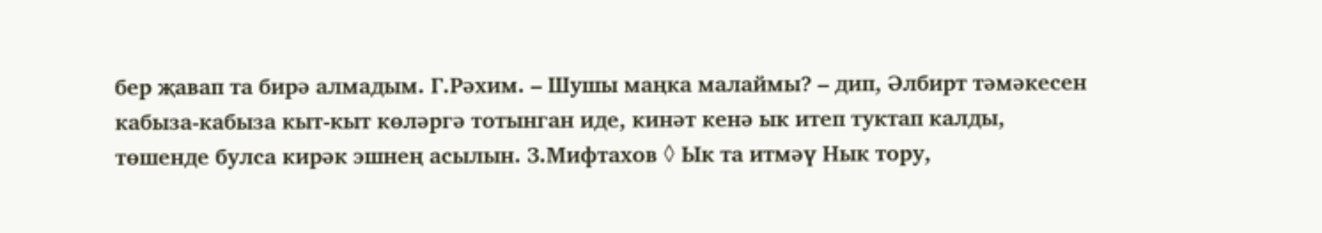бер җавап та бирә алмадым. Г.Рәхим. – Шушы маңка малаймы? – дип, Әлбирт тәмәкесен кабыза-кабыза кыт-кыт көләргә тотынган иде, кинәт кенә ык итеп туктап калды, төшенде булса кирәк эшнең асылын. З.Мифтахов ◊ Ык та итмәү Нык тору,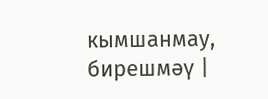кымшанмау, бирешмәү |